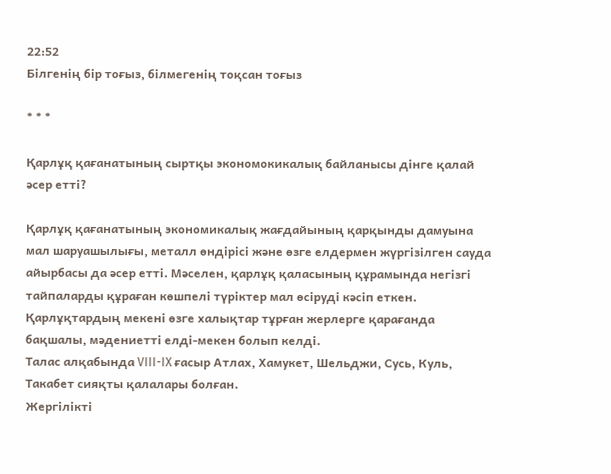22:52
Білгенің бір тоғыз, білмегенің тоқсан тоғыз

* * *

Қарлұқ қағанатының сыртқы экономокикалық байланысы дінге қалай әсер етті?

Қарлұқ қағанатының экономикалық жағдайының қарқынды дамуына мал шаруашылығы, металл өндірісі және өзге елдермен жүргізілген сауда айырбасы да әсер етті. Мәселен, қарлұқ қаласының құрамында негізгі тайпаларды құраған көшпелі түріктер мал өсіруді кәсіп еткен.
Қарлұқтардың мекені өзге халықтар тұрған жерлерге қарағанда бақшалы, мәдениетті елді-мекен болып келді.
Талас алқабында VIII-IX ғасыр Атлах, Хамукет, Шельджи, Сусь, Куль, Такабет сияқты қалалары болған.
Жергілікті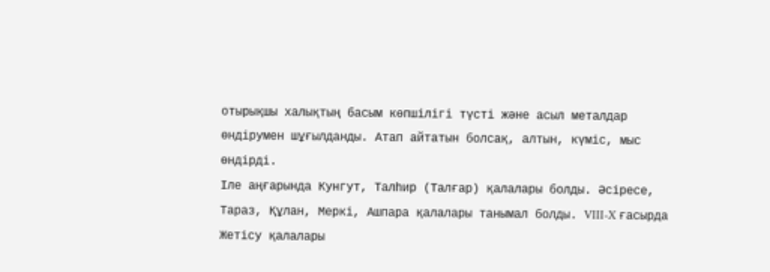отырықшы халықтың басым көпшілігі түсті және асыл металдар өндірумен шұғылданды. Атап айтатын болсақ, алтын, күміс, мыс өндірді.
Іле аңғарында Кунгут, Талһир (Талғар) қалалары болды. Әсіресе, Тараз, Құлан, Меркі, Ашпара қалалары танымал болды. VIII-X ғасырда Жетісу қалалары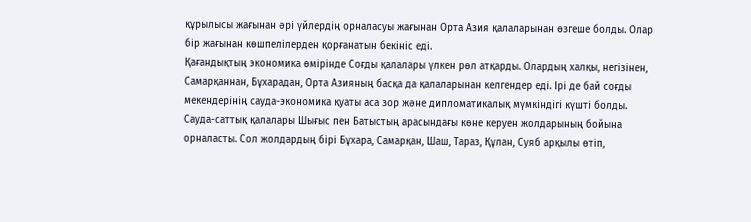құрылысы жағынан әрі үйлердің орналасуы жағынан Орта Азия қалаларынан өзгеше болды. Олар бір жағынан көшпелілерден қорғанатын бекініс еді.
Қағандықтың экономика өмірінде Соғды қалалары үлкен рөл атқарды. Олардың халқы, негізінен, Самарқаннан, Бұхарадан, Орта Азияның басқа да қалаларынан келгендер еді. Ірі де бай соғды мекендерінің сауда-экономика қуаты аса зор және дипломатикалық мүмкіндігі күшті болды.
Сауда-саттық қалалары Шығыс пен Батыстың арасындағы көне керуен жолдарының бойына орналасты. Сол жолдардың бірі Бұхара, Самарқан, Шаш, Тараз, Құлан, Суяб арқылы өтіп,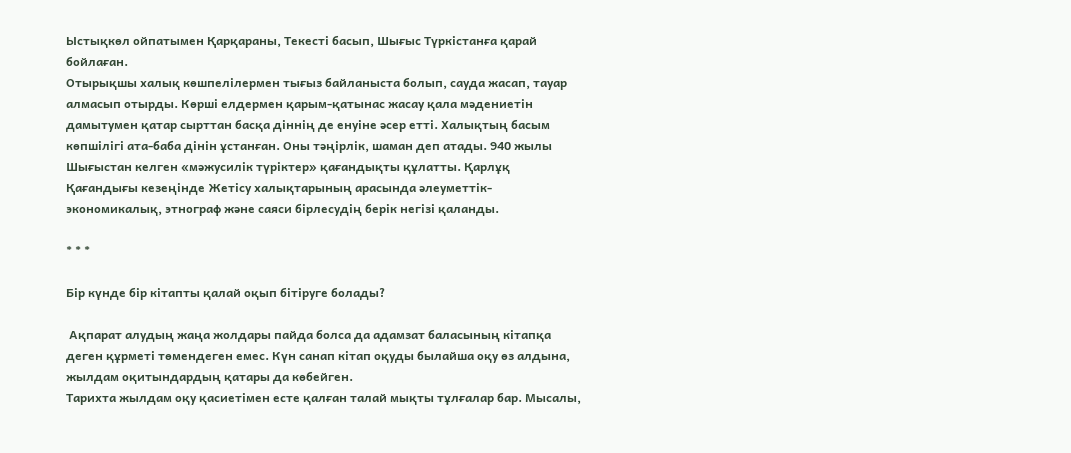Ыстықкөл ойпатымен Қарқараны, Текесті басып, Шығыс Түркістанға қарай бойлаған.
Отырықшы халық көшпелілермен тығыз байланыста болып, сауда жасап, тауар алмасып отырды. Көрші елдермен қарым-қатынас жасау қала мәдениетін дамытумен қатар сырттан басқа діннің де енуіне әсер етті. Халықтың басым көпшілігі ата-баба дінін ұстанған. Оны тәңірлік, шаман деп атады. 940 жылы Шығыстан келген «мәжусилік түріктер» қағандықты құлатты. Қарлұқ Қағандығы кезеңінде Жетісу халықтарының арасында әлеуметтік-экономикалық, этнограф және саяси бірлесудің берік негізі қаланды.

* * *

Бір күнде бір кітапты қалай оқып бітіруге болады?

 Ақпарат алудың жаңа жолдары пайда болса да адамзат баласының кітапқа деген құрметі төмендеген емес. Күн санап кітап оқуды былайша оқу өз алдына, жылдам оқитындардың қатары да көбейген.
Тарихта жылдам оқу қасиетімен есте қалған талай мықты тұлғалар бар. Мысалы,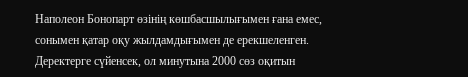Наполеон Бонопарт өзінің көшбасшылығымен ғана емес, сонымен қатар оқу жылдамдығымен де ерекшеленген. Деректерге сүйенсек, ол минутына 2000 сөз оқитын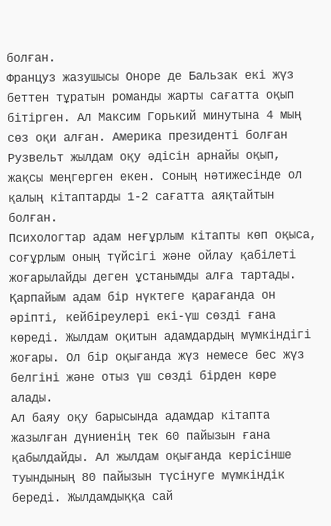болған.
Француз жазушысы Оноре де Бальзак екі жүз беттен тұратын романды жарты сағатта оқып бітірген. Ал Максим Горький минутына 4 мың сөз оқи алған. Америка президенті болған Рузвельт жылдам оқу әдісін арнайы оқып, жақсы меңгерген екен. Соның нәтижесінде ол қалың кітаптарды 1-2 сағатта аяқтайтын болған.
Психологтар адам неғұрлым кітапты көп оқыса, соғұрлым оның түйсігі және ойлау қабілеті жоғарылайды деген ұстанымды алға тартады. Қарпайым адам бір нүктеге қарағанда он әріпті, кейбіреулері екі-үш сөзді ғана көреді. Жылдам оқитын адамдардың мүмкіндігі жоғары. Ол бір оқығанда жүз немесе бес жүз белгіні және отыз үш сөзді бірден көре алады.
Ал баяу оқу барысында адамдар кітапта жазылған дүниенің тек 60 пайызын ғана қабылдайды. Ал жылдам оқығанда керісінше туындының 80 пайызын түсінуге мүмкіндік береді. Жылдамдыққа сай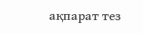ақпарат тез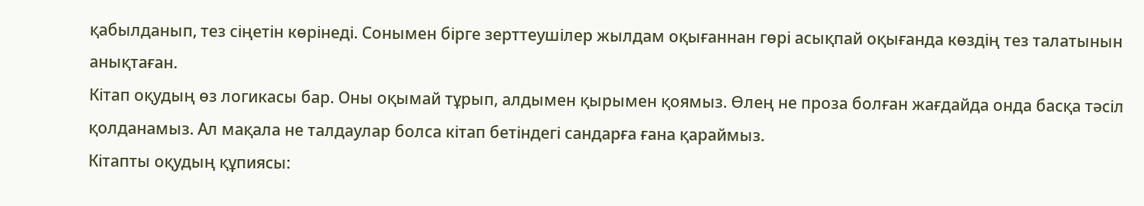қабылданып, тез сіңетін көрінеді. Сонымен бірге зерттеушілер жылдам оқығаннан гөрі асықпай оқығанда көздің тез талатынын анықтаған.
Кітап оқудың өз логикасы бар. Оны оқымай тұрып, алдымен қырымен қоямыз. Өлең не проза болған жағдайда онда басқа тәсіл қолданамыз. Ал мақала не талдаулар болса кітап бетіндегі сандарға ғана қараймыз.
Кітапты оқудың құпиясы: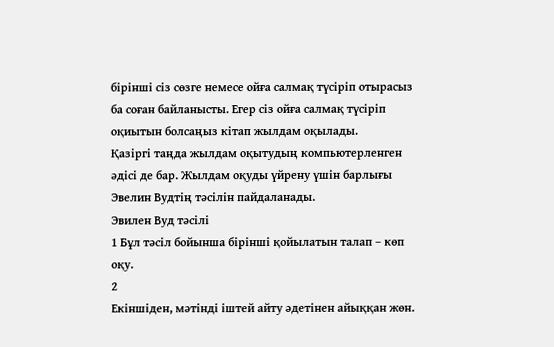бірінші сіз сөзге немесе ойға салмақ түсіріп отырасыз ба соған байланысты. Егер сіз ойға салмақ түсіріп оқиытын болсаңыз кітап жылдам оқылады.
Қазіргі таңда жылдам оқытудың компьютерленген әдісі де бар. Жылдам оқуды үйрену үшін барлығы Эвелин Вудтің тәсілін пайдаланады.
Эвилен Вуд тәсілі
1 Бұл тәсіл бойынша бірінші қойылатын талап – көп оқу.
2
Екіншіден, мәтінді іштей айту әдетінен айыққан жөн.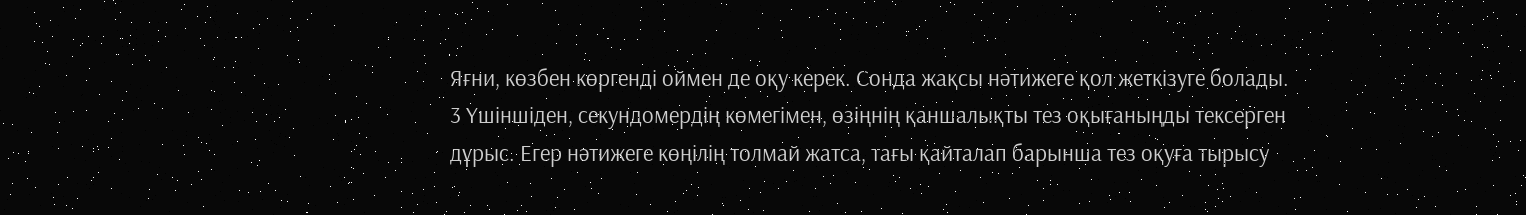Яғни, көзбен көргенді оймен де оқу керек. Сонда жақсы нәтижеге қол жеткізуге болады.
3 Үшіншіден, секундомердің көмегімен, өзіңнің қаншалықты тез оқығаныңды тексерген дұрыс. Егер нәтижеге көңілің толмай жатса, тағы қайталап барынша тез оқуға тырысу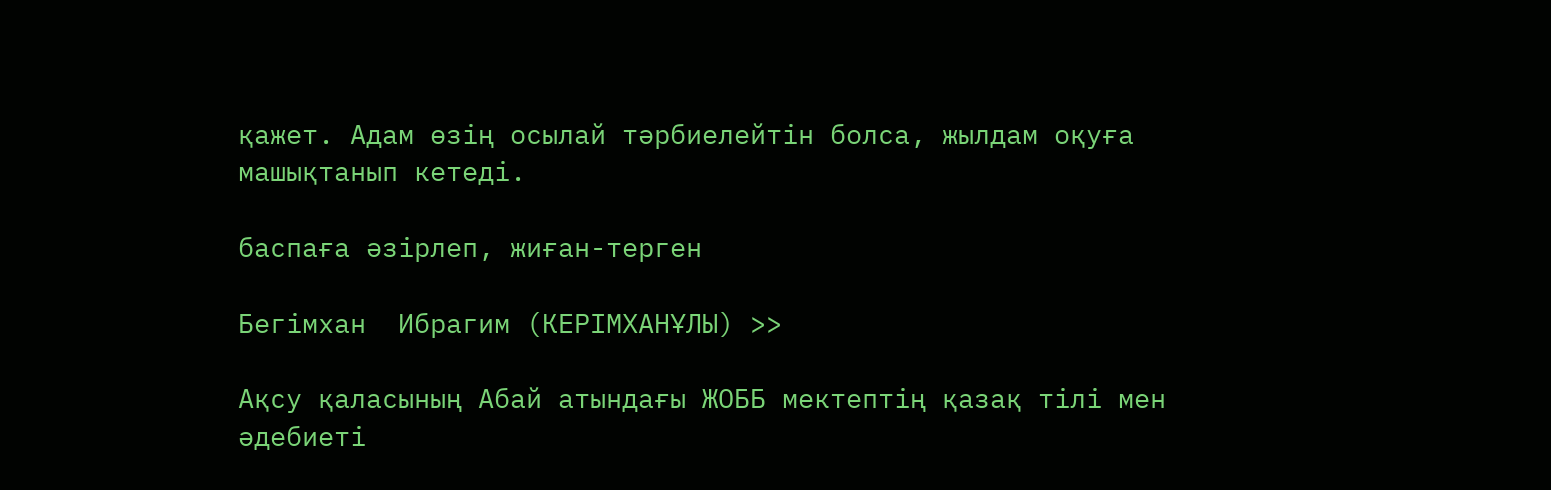қажет. Адам өзің осылай тәрбиелейтін болса, жылдам оқуға машықтанып кетеді.

баспаға әзірлеп, жиған-терген

Бегімхан  Ибрагим (КЕРІМХАНҰЛЫ) >>

Ақсу қаласының Абай атындағы ЖОББ мектептің қазақ тілі мен әдебиеті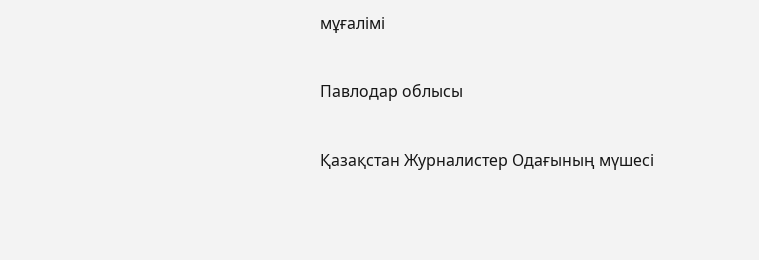мұғалімі

Павлодар облысы

Қазақстан Журналистер Одағының мүшесі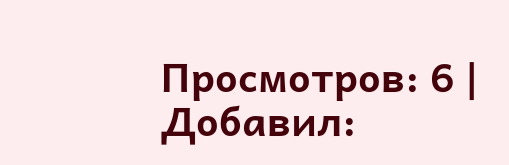Просмотров: 6 | Добавил: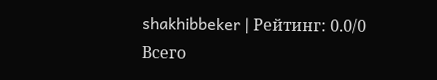shakhibbeker | Рейтинг: 0.0/0
Всего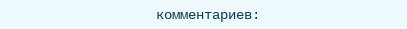комментариев: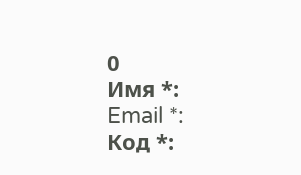0
Имя *:
Email *:
Код *: